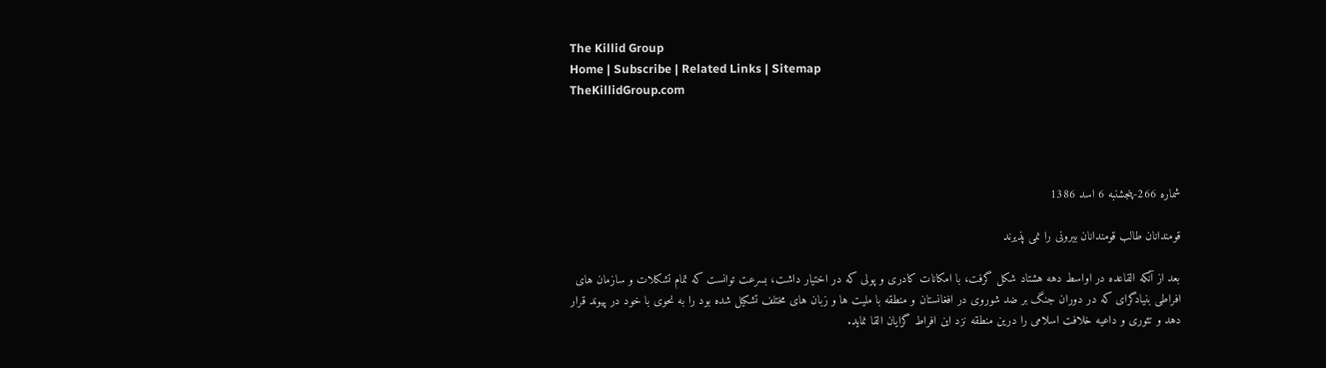The Killid Group
Home | Subscribe | Related Links | Sitemap
TheKillidGroup.com




شماره 266-پنجشنبه 6 اسد 1386

قومندانان طالب قومندانان بیرونی را نمی پذیرند

بعد از آنکه القاعده در اواسط دهه هشتاد شکل گرفت، با امکانات کادری و پولی که در اختیار داشت، بسرعت توانست که تمام تشکلات و سازمان های افراطی بنیادگرای که در دوران جنگ بر ضد شوروی در افغانستان و منطقه با ملیت ها و زبان های مختلف تشکیل شده بود را به نحوی با خود در پیوند قرار دهد و تئوری و داعیه خلافت اسلامی را درین منطقه نزد این افراط گرایان القا نماید.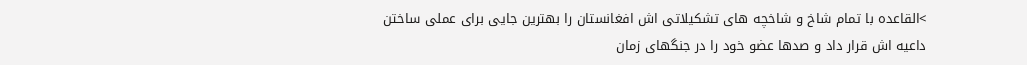>القاعده با تمام شاخ و شاخچه های تشکیلاتی اش افغانستان را بهترین جایی برای عملی ساختن داعیه اش قرار داد و صدها عضو خود را در جنگهای زمان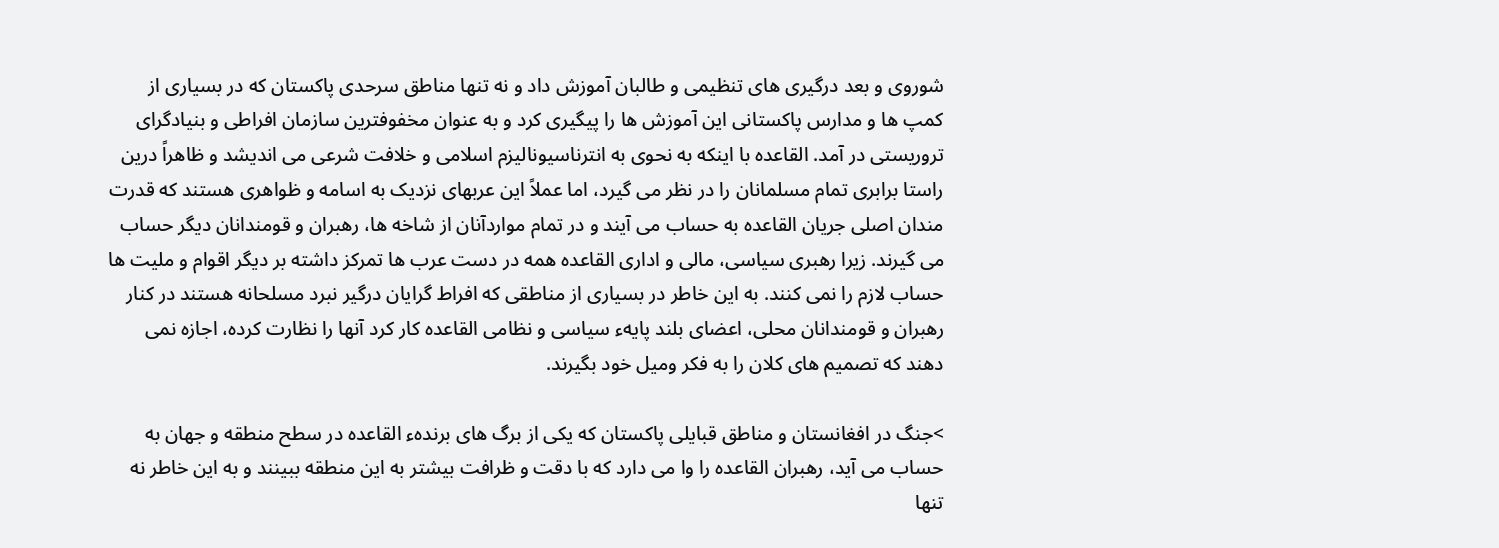شوروی و بعد درگیری های تنظیمی و طالبان آموزش داد و نه تنها مناطق سرحدی پاکستان که در بسیاری از کمپ ها و مدارس پاکستانی این آموزش ها را پیگیری کرد و به عنوان مخفوفترین سازمان افراطی و بنیادگرای تروریستی در آمد. القاعده با اینکه به نحوی به انترناسیونالیزم اسلامی و خلافت شرعی می اندیشد و ظاهراً درین راستا برابری تمام مسلمانان را در نظر می گیرد، اما عملاً این عربهای نزدیک به اسامه و ظواهری هستند که قدرت مندان اصلی جریان القاعده به حساب می آیند و در تمام مواردآنان از شاخه ها، رهبران و قومندانان دیگر حساب می گیرند. زیرا رهبری سیاسی، مالی و اداری القاعده همه در دست عرب ها تمرکز داشته بر دیگر اقوام و ملیت ها حساب لازم را نمی کنند. به این خاطر در بسیاری از مناطقی که افراط گرایان درگیر نبرد مسلحانه هستند در کنار رهبران و قومندانان محلی، اعضای بلند پایهء سیاسی و نظامی القاعده کار کرد آنها را نظارت کرده، اجازه نمی دهند که تصمیم های کلان را به فکر ومیل خود بگیرند.

>جنگ در افغانستان و مناطق قبایلی پاکستان که یکی از برگ های برندهء القاعده در سطح منطقه و جهان به حساب می آید، رهبران القاعده را وا می دارد که با دقت و ظرافت بیشتر به این منطقه ببینند و به این خاطر نه تنها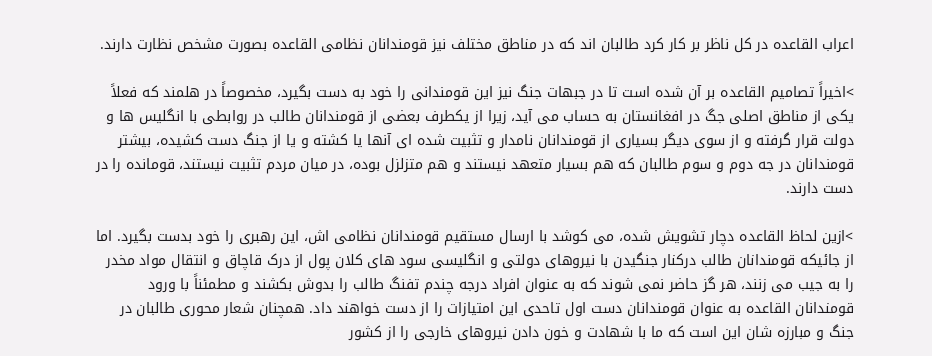اعراب القاعده در کل ناظر بر کار کرد طالبان اند که در مناطق مختلف نیز قومندانان نظامی القاعده بصورت مشخص نظارت دارند.

>اخیراً تصامیم القاعده بر آن شده است تا در جبهات جنگ نیز این قومندانی را خود به دست بگیرد، مخصوصاً در هلمند که فعلاً یکی از مناطق اصلی جگ در افغانستان به حساب می آید، زیرا از یکطرف بعضی از قومندانان طالب در روابطی با انگلیس ها و دولت قرار گرفته و از سوی دیگر بسیاری از قومندانان نامدار و تثبیت شده ای آنها یا کشته و یا از جنگ دست کشیده، بیشتر قومندانان در جه دوم و سوم طالبان که هم بسیار متعهد نیستند و هم متزلزل بوده، در میان مردم تثبیت نیستند، قومانده را در دست دارند.

>ازین لحاظ القاعده دچار تشویش شده، می کوشد با ارسال مستقیم قومندانان نظامی اش، این رهبری را خود بدست بگیرد. اما از جائیکه قومندانان طالب درکنار جنگیدن با نیروهای دولتی و انگلیسی سود های کلان پول از درک قاچاق و انتقال مواد مخدر را به جیب می زنند، هر گز حاضر نمی شوند که به عنوان افراد درجه چندم تفنگ طالب را بدوش بکشند و مطمئناً با ورود قومندانان القاعده به عنوان قومندانان دست اول تاحدی این امتیازات را از دست خواهند داد. همچنان شعار محوری طالبان در جنگ و مبارزه شان این است که ما با شهادت و خون دادن نیروهای خارجی را از کشور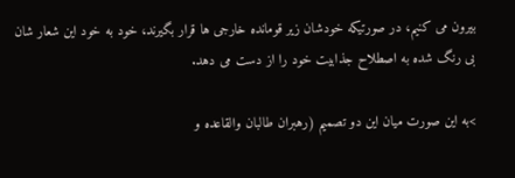بیرون می کنیم، در صورتیکه خودشان زیر قومانده خارجی ها قرار بگیرند، خود به خود این شعار شان بی رنگ شده به اصطلاح جذابیت خود را از دست می دهد.

>به این صورت میان این دو تصمیم (رهبران طالبان والقاعده و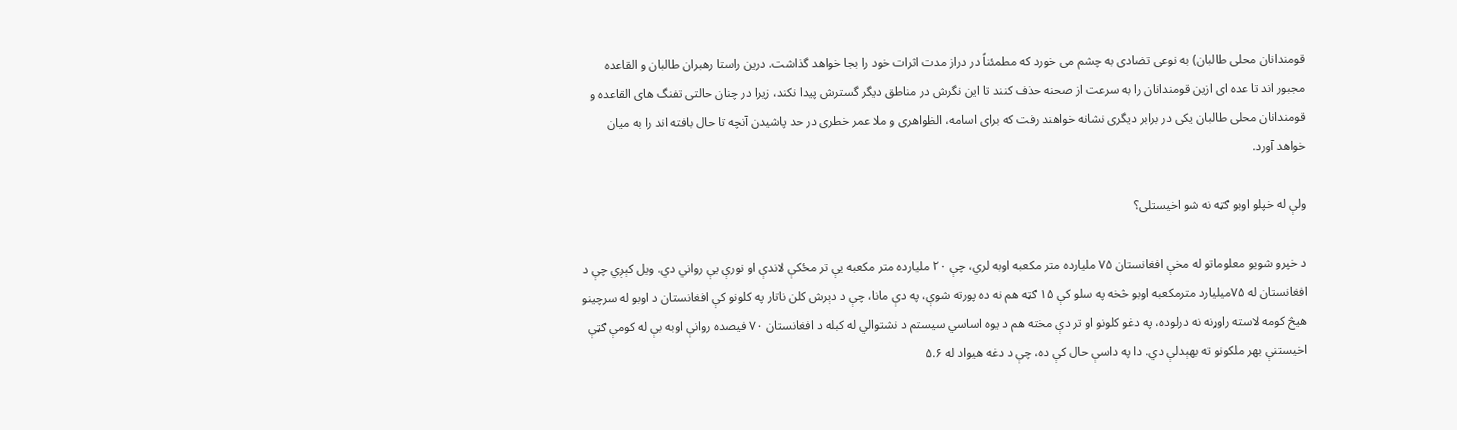قومندانان محلی طالبان) به نوعی تضادی به چشم می خورد که مطمئناً در دراز مدت اثرات خود را بجا خواهد گذاشت. درین راستا رهبران طالبان و القاعده مجبور اند تا عده ای ازین قومندانان را به سرعت از صحنه حذف کنند تا این نگرش در مناطق دیگر گسترش پیدا نکند، زیرا در چنان حالتی تفنگ های القاعده و قومندانان محلی طالبان یکی در برابر دیگری نشانه خواهند رفت که برای اسامه، الظواهری و ملا عمر خطری در حد پاشیدن آنچه تا حال بافته اند را به میان خواهد آورد.

ولې له خپلو اوبو ګټه نه شو اخيستلى؟

د خپرو شويو معلوماتو له مخې افغانستان ۷۵ مليارده متر مكعبه اوبه لري، چې ۲۰ مليارده متر مكعبه يې تر مځكې لاندې او نورې يې رواني دي. ويل كېږي چې د افغانستان له ۷۵ميليارد مترمكعبه اوبو څخه په سلو كې ۱۵ ګټه هم نه ده پورته شوې، په دې مانا، چې د دېرش كلن ناتار په كلونو كې افغانستان د اوبو له سرچينو هيڅ كومه لاسته راوړنه نه درلوده، په دغو كلونو او تر دې مخته هم د يوه اساسي سيستم د نشتوالي له كبله د افغانستان ۷۰ فيصده روانې اوبه بې له كومې ګټې اخيستنې بهر ملكونو ته بهېدلې دي. دا په داسې حال كې ده، چې د دغه هيواد له ۵.۶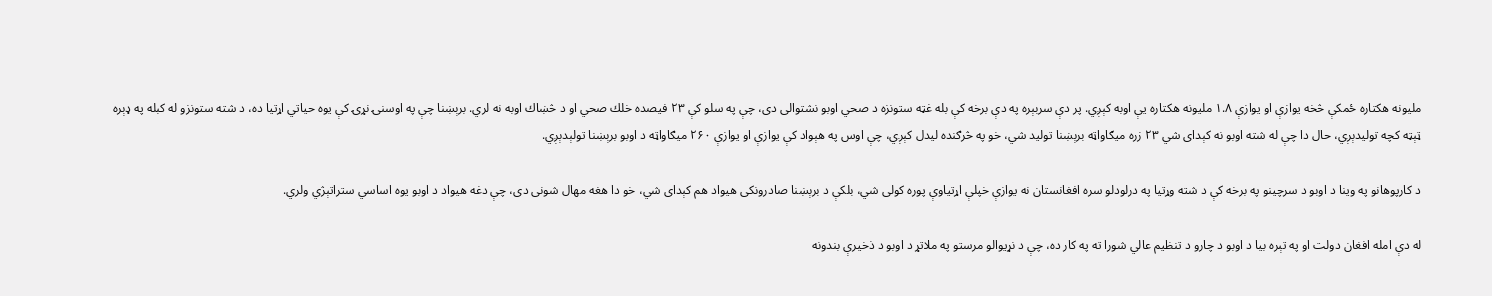مليونه هكتاره ځمكې څخه يوازې او يوازې ۱.۸ مليونه هكتاره يې اوبه كېږي. پر دې سربېره په دې برخه كې بله غټه ستونزه د صحي اوبو نشتوالى دى، چې په سلو كې ۲۳ فيصده خلك صحي او د څښاك اوبه نه لري. برېښنا چې په اوسنۍ نړۍ كې يوه حياتي اړتيا ده، د شته ستونزو له كبله په ډېره ټېټه كچه توليدېږي، حال دا چې له شته اوبو نه كېداى شي ۲۳ زره ميګاواټه برېښنا توليد شي، خو په څرګنده ليدل كېږي، چې اوس په هېواد كې يوازې او يوازې ۲۶۰ ميګاواټه د اوبو برېښنا تولېدېږي.

د كارپوهانو په وينا د اوبو د سرچينو په برخه كې د شته وړتيا په درلودلو سره افغانستان نه يوازې خپلې اړتياوې پوره كولى شي، بلكې د برېښنا صادرونكى هيواد هم كېداى شي، خو دا هغه مهال شونى دى، چې دغه هيواد د اوبو يوه اساسي ستراتېژي ولري.

له دې امله افغان دولت او په تېره بيا د اوبو د چارو د تنظيم عالي شورا ته په كار ده، چې د نړيوالو مرستو په ملاتړ د اوبو د ذخيرې بندونه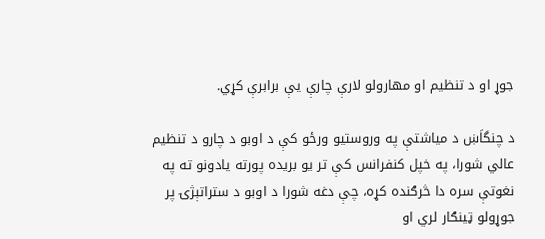جوړ او د تنظيم او مهارولو لارې چارې يې برابرې كړي.

د چنگاَښ د میاشتې په وروستيو ورځو كې د اوبو د چارو د تنظيم عالي شورا، په خپل كنفرانس كې تر يو بريده پورته يادونو ته په نغوتې سره دا څرګنده كړه، چې دغه شورا د اوبو د ستراتېژۍ پر جوړولو ټينګار لري او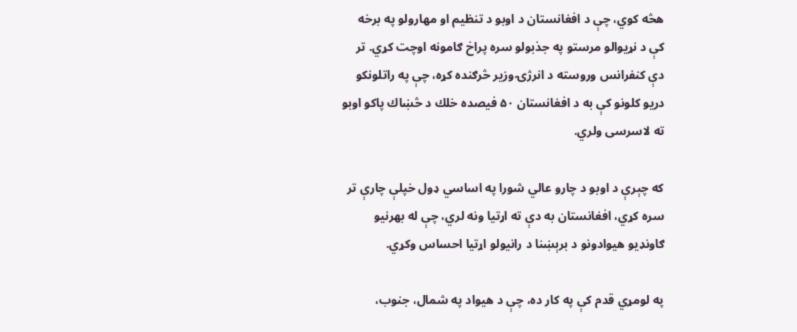هڅه كوي، چې د افغانستان د اوبو د تنظيم او مهارولو په برخه كې د نړيوالو مرستو په جذبولو سره پراخ ګامونه اوچت كړي. تر دې كنفرانس وروسته د انرژۍ وزير څرګنده كړه، چې په راتلونكو دريو كلونو كې به د افغانستان ۵۰ فيصده خلك د څښاك پاكو اوبو ته لاسرسى ولري.

كه چېرې د اوبو د چارو عالي شورا په اساسي ډول خپلې چارې تر سره كړي، افغانستان به دې ته اړتيا ونه لري، چې له بهرنيو ګاونډيو هيوادونو د برېښنا د رانيولو اړتيا احساس وكړي.

په لومړي قدم كې په كار ده، چې د هيواد په شمال، جنوب،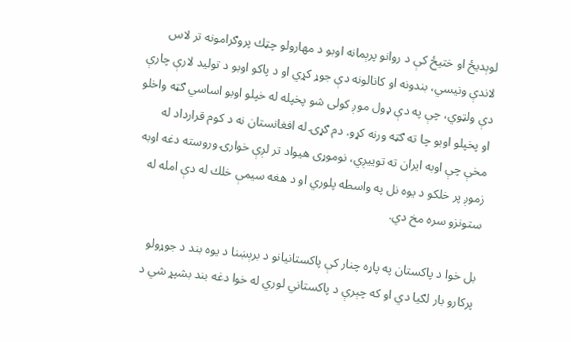لوېديځ او ختيځ كې د روانو پرېمانه اوبو د مهارولو چټك پروګرامونه تر لاس لاندې ونيسي، بندونه او كانالونه دې جوړ كړي او د پاكو اوبو د توليد لارې چارې دې ولټوي، چې په دې ډول موږ كولى شو پخپله له خپلو اوبو اساسي ګټه واخلو او پخپلو اوبو چا ته ګټه ورنه كړو. دم ګړۍ له افغانستان نه د كوم قرارداد له مخې چې اوبه ايران ته توييږي، نوموړى هيواد تر لږې خوارۍ وروسته دغه اوبه زموږ پر خلكو د يوه نل په واسطه پلوري او د هغه سيمې خلك له دې امله له ستونزو سره مخ دي.

بل خوا د پاكستان په پاړه چنار كې پاكستانيانو د برېښنا د يوه بند د جوړولو پركارو بار لګيا دي او كه چېرې د پاكستاني لوري له خوا دغه بند بشپړ شي د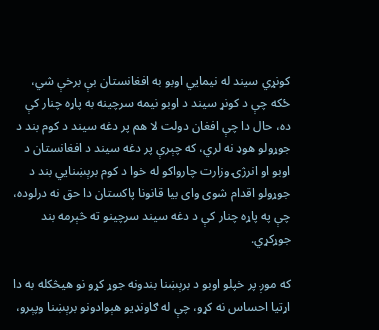كونړي سيند له نيمايي اوبو به افغانستان بې برخې شي، ځكه چې د كونړ سيند د اوبو نيمه سرچينه به پاړه چنار كې ده، حال دا چې افغان دولت لا هم پر دغه سيند د كوم بند د جوړولو هوډ نه لري، كه چېرې پر دغه سيند د افغانستان د اوبو او انرژۍ وزارت چارواكو له خوا د كوم برېښنايي بند د جوړولو اقدام شوى واى بيا قانونا پاكستان دا حق نه درلوده، چې په پاړه چنار كې د دغه سيند سرچينو ته څېرمه بند جوړكړي.

كه موږ پر خپلو اوبو د برېښنا بندونه جوړ كړو نو هيڅكله به دا اړتيا احساس نه كړو، چې له ګاونډيو هېوادونو برېښنا وپېرو،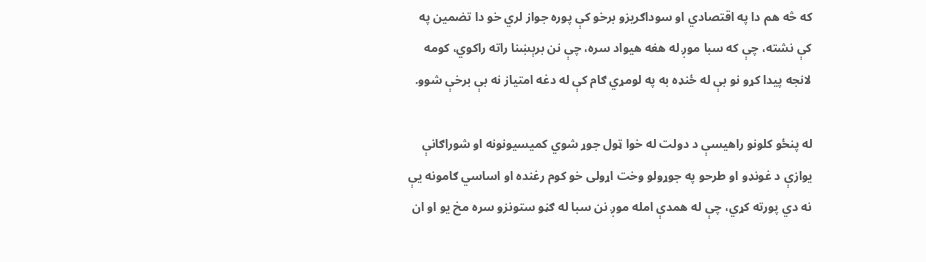كه څه هم دا په اقتصادي او سوداګريزو برخو كې پوره جواز لري خو دا تضمين په كې نشته، چې كه سبا موږ له هغه هيواد سره، چې نن برېښنا راته راكوي، كومه لانجه پيدا كړو نو بې له ځنډه به په لومړي ګام كې له دغه امتياز نه بې برخې شوو.

له پنځو كلونو راهيسې د دولت له خوا ټول جوړ شوي كميسيونونه او شوراګانې يوازې د غونډو او طرحو په جوړولو وخت اړولى خو كوم رغنده او اساسي ګامونه يې نه دي پورته كړي، چې له همدې امله موږ نن سبا له ګڼو ستونزو سره مخ يو او ان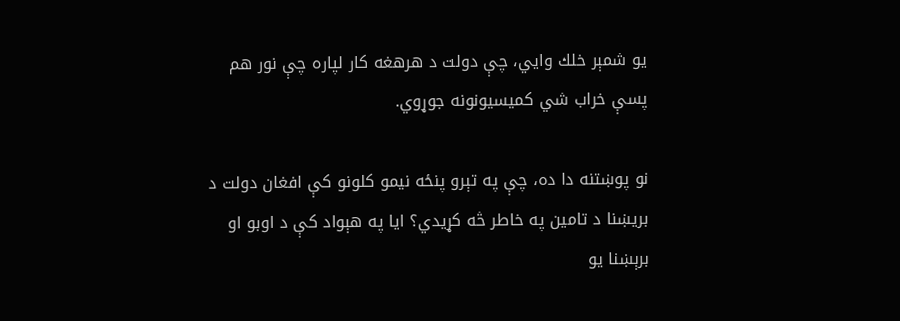يو شمېر خلك وايي، چې دولت د هرهغه كار لپاره چې نور هم پسې خراب شي كميسيونونه جوړوي.

نو پوښتنه دا ده، چې په تېرو پنځه نيمو كلونو كې افغان دولت د بريښنا د تامين په خاطر څه كړيدي؟ ايا په هېواد كې د اوبو او برېښنا يو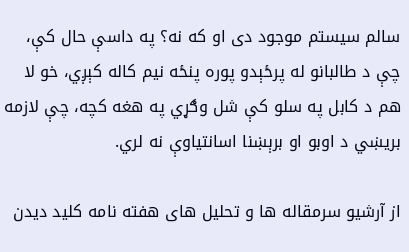سالم سيستم موجود دى او كه نه؟ په داسې حال كې، چې د طالبانو له پرځېدو پوره پنځه نيم كاله كېږي، خو لا هم د كابل په سلو كې شل وګړي په هغه كچه، چې لازمه بريښي د اوبو او برېښنا اسانتياوې نه لري.

از آرشیو سرمقاله ها و تحلیل های هفته نامه کلید دیدن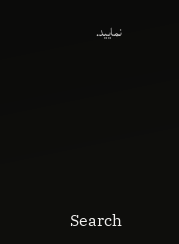نمایید.






   Search